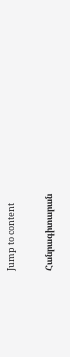Jump to content

Հանրագիտարան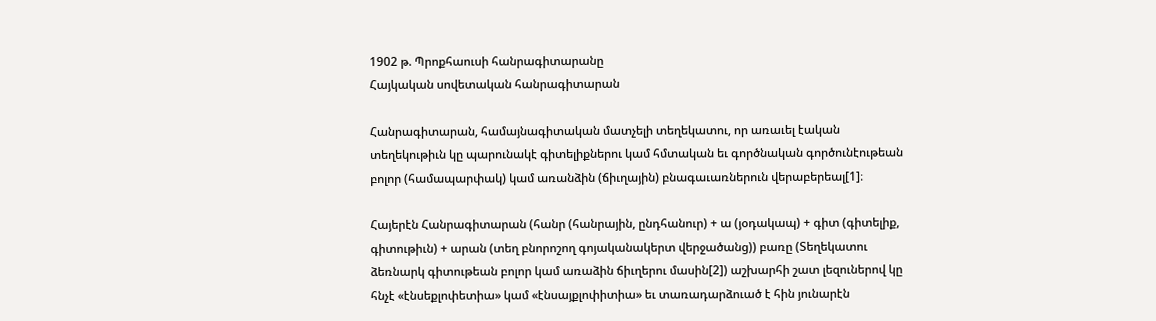1902 թ. Պրոքհաուսի հանրագիտարանը
Հայկական սովետական հանրագիտարան

Հանրագիտարան, համայնագիտական մատչելի տեղեկատու, որ առաւել էական տեղեկութիւն կը պարունակէ գիտելիքներու կամ հմտական եւ գործնական գործունէութեան բոլոր (համապարփակ) կամ առանձին (ճիւղային) բնագաւառներուն վերաբերեալ[1]։

Հայերէն Հանրագիտարան (հանր (հանրային, ընդհանուր) + ա (յօդակապ) + գիտ (գիտելիք, գիտութիւն) + արան (տեղ բնորոշող գոյականակերտ վերջածանց)) բառը (Տեղեկատու ձեռնարկ գիտութեան բոլոր կամ առաձին ճիւղերու մասին[2]) աշխարհի շատ լեզուներով կը հնչէ «էնսեքլոփետիա» կամ «էնսայքլոփիտիա» եւ տառադարձուած է հին յունարէն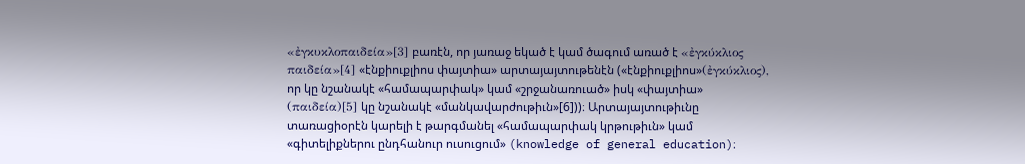«ἐγκυκλοπαιδεία»[3] բառէն, որ յառաջ եկած է կամ ծագում առած է «ἐγκύκλιος παιδεία»[4] «էնքիուքլիոս փայտիա» արտայայտութենէն («էնքիուքլիոս»(ἐγκύκλιος), որ կը նշանակէ «համապարփակ» կամ «շրջանառուած» իսկ «փայտիա» (παιδεία)[5] կը նշանակէ «մանկավարժութիւն»[6]))։ Արտայայտութիւնը տառացիօրէն կարելի է թարգմանել «համապարփակ կրթութիւն» կամ «գիտելիքներու ընդհանուր ուսուցում» (knowledge of general education)։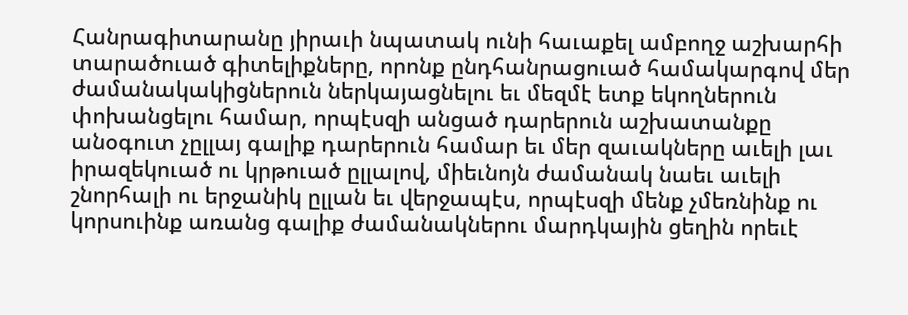Հանրագիտարանը յիրաւի նպատակ ունի հաւաքել ամբողջ աշխարհի տարածուած գիտելիքները, որոնք ընդհանրացուած համակարգով մեր ժամանակակիցներուն ներկայացնելու եւ մեզմէ ետք եկողներուն փոխանցելու համար, որպէսզի անցած դարերուն աշխատանքը անօգուտ չըլլայ գալիք դարերուն համար եւ մեր զաւակները աւելի լաւ իրազեկուած ու կրթուած ըլլալով, միեւնոյն ժամանակ նաեւ աւելի շնորհալի ու երջանիկ ըլլան եւ վերջապէս, որպէսզի մենք չմեռնինք ու կորսուինք առանց գալիք ժամանակներու մարդկային ցեղին որեւէ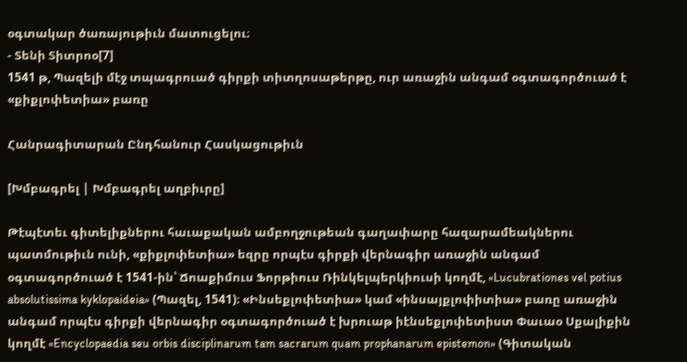օգտակար ծառայութիւն մատուցելու։
- Տենի Տիտրոօ[7]
1541 թ, Պազելի մէջ տպագրուած գիրքի տիտղոսաթերթը, ուր առաջին անգամ օգտագործուած է «քիքլոփետիա» բառը

Հանրագիտարան Ընդհանուր Հասկացութիւն

[Խմբագրել | Խմբագրել աղբիւրը]

Թէպէտեւ գիտելիքներու հաւաքական ամբողջութեան գաղափարը հազարամեակներու պատմութիւն ունի, «քիքլոփետիա» եզրը որպէս գիրքի վերնագիր առաջին անգամ օգտագործուած է 1541-ին՝ Ճոաքիմուս Ֆորթիուս Ռինկելպերկիուսի կողմէ, «Lucubrationes vel potius absolutissima kyklopaideia» (Պազել, 1541)։ «Ինսեքլոփետիա» կամ «ինսայքլոփիտիա» բառը առաջին անգամ որպէս գիրքի վերնագիր օգտագործուած է խրուաթ իէնսեքլոփետիստ Փաւաօ Սքալիքին կողմէ «Encyclopaedia seu orbis disciplinarum tam sacrarum quam prophanarum epistemon» (Գիտական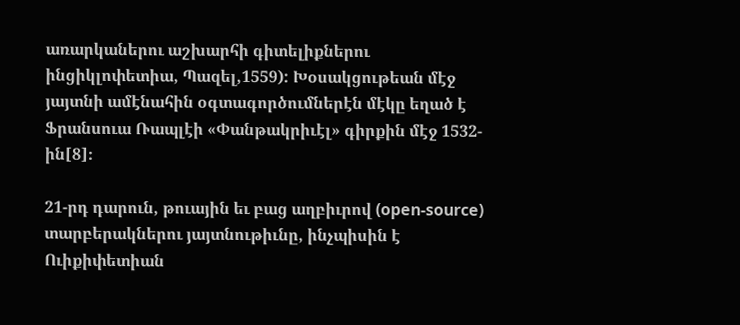առարկաներու աշխարհի գիտելիքներու ինցիկլոփետիա, Պազել,1559): Խօսակցութեան մէջ յայտնի ամէնահին օգտագործումներէն մէկը եղած է Ֆրանսուա Ռապլէի «Փանթակրիւէլ» գիրքին մէջ 1532-ին[8]։

21-րդ դարուն, թուային եւ բաց աղբիւրով (open-source) տարբերակներու յայտնութիւնը, ինչպիսին է Ուիքիփետիան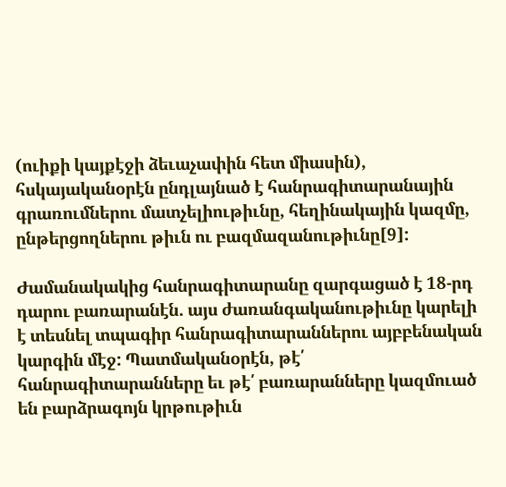(ուիքի կայքէջի ձեւաչափին հետ միասին), հսկայականօրէն ընդլայնած է հանրագիտարանային գրառումներու մատչելիութիւնը, հեղինակային կազմը, ընթերցողներու թիւն ու բազմազանութիւնը[9]:

Ժամանակակից հանրագիտարանը զարգացած է 18-րդ դարու բառարանէն. այս ժառանգականութիւնը կարելի է տեսնել տպագիր հանրագիտարաններու այբբենական կարգին մէջ: Պատմականօրէն, թէ՛ հանրագիտարանները եւ թէ՛ բառարանները կազմուած են բարձրագոյն կրթութիւն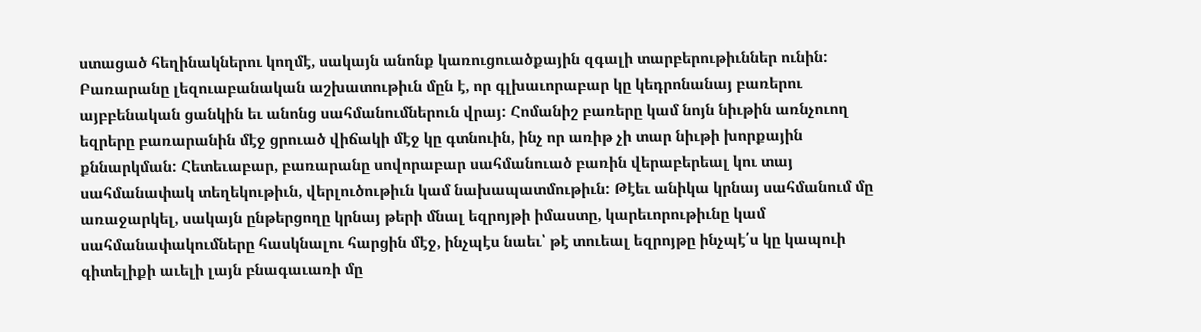ստացած հեղինակներու կողմէ, սակայն անոնք կառուցուածքային զգալի տարբերութիւններ ունին: Բառարանը լեզուաբանական աշխատութիւն մըն է, որ գլխաւորաբար կը կեդրոնանայ բառերու այբբենական ցանկին եւ անոնց սահմանումներուն վրայ: Հոմանիշ բառերը կամ նոյն նիւթին առնչուող եզրերը բառարանին մէջ ցրուած վիճակի մէջ կը գտնուին, ինչ որ առիթ չի տար նիւթի խորքային քննարկման: Հետեւաբար, բառարանը սովորաբար սահմանուած բառին վերաբերեալ կու տայ սահմանափակ տեղեկութիւն, վերլուծութիւն կամ նախապատմութիւն: Թէեւ անիկա կրնայ սահմանում մը առաջարկել, սակայն ընթերցողը կրնայ թերի մնալ եզրոյթի իմաստը, կարեւորութիւնը կամ սահմանափակումները հասկնալու հարցին մէջ, ինչպէս նաեւ՝ թէ տուեալ եզրոյթը ինչպէ՛ս կը կապուի գիտելիքի աւելի լայն բնագաւառի մը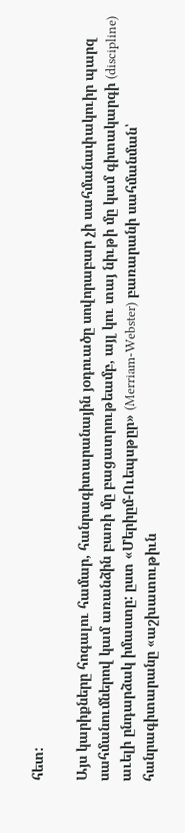հետ:

Այս կարիքները հոգալու համար, հանրագիտարանային յօդուածը սովորաբար չի սահմանափակուիր պարզ սահմանումներով կամ առանձին բառի մը բացատրութեամբ, այլ կու տայ նիւթի մը կամ գիտակարգի (discipline) աւելի ընդարձակ իմաստը: ըստ «Մերիըմ-Ուեպսթըր» (Merriam-Webster) բառարանի սահմանման՝ հանրագիտարանը «աշխատութիւն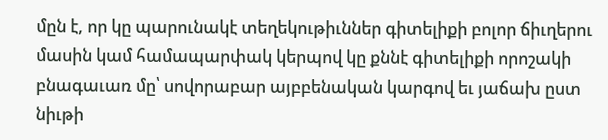մըն է, որ կը պարունակէ տեղեկութիւններ գիտելիքի բոլոր ճիւղերու մասին կամ համապարփակ կերպով կը քննէ գիտելիքի որոշակի բնագաւառ մը՝ սովորաբար այբբենական կարգով եւ յաճախ ըստ նիւթի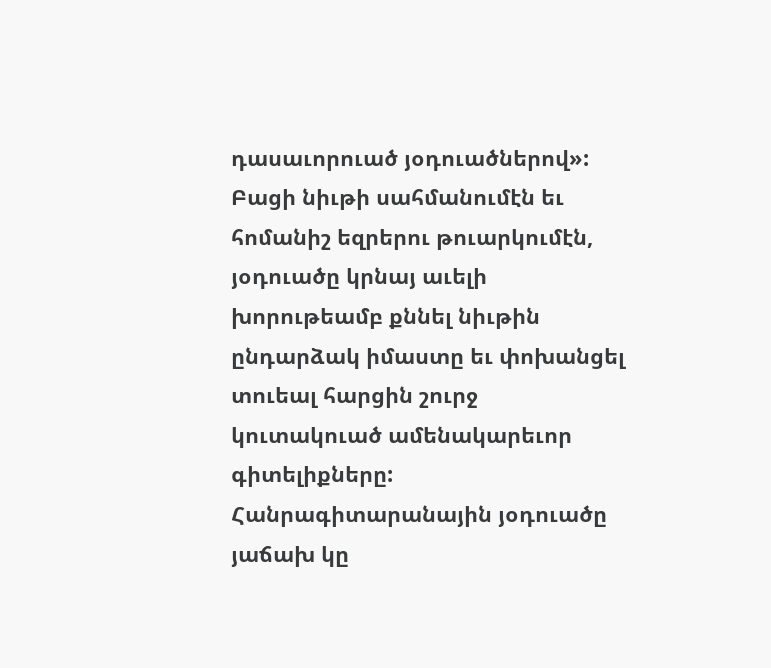դասաւորուած յօդուածներով»: Բացի նիւթի սահմանումէն եւ հոմանիշ եզրերու թուարկումէն, յօդուածը կրնայ աւելի խորութեամբ քննել նիւթին ընդարձակ իմաստը եւ փոխանցել տուեալ հարցին շուրջ կուտակուած ամենակարեւոր գիտելիքները: Հանրագիտարանային յօդուածը յաճախ կը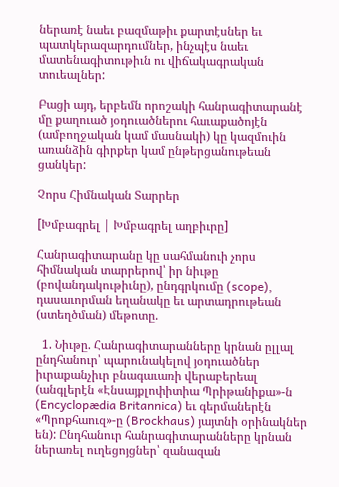ներառէ նաեւ բազմաթիւ քարտէսներ եւ պատկերազարդումներ, ինչպէս նաեւ մատենագիտութիւն ու վիճակագրական տուեալներ:

Բացի այդ, երբեմն որոշակի հանրագիտարանէ մը քաղուած յօդուածներու հաւաքածոյէն (ամբողջական կամ մասնակի) կը կազմուին առանձին գիրքեր կամ ընթերցանութեան ցանկեր:

Չորս Հիմնական Տարրեր

[Խմբագրել | Խմբագրել աղբիւրը]

Հանրագիտարանը կը սահմանուի չորս հիմնական տարրերով՝ իր նիւթը (բովանդակութիւնը), ընդգրկումը (scope), դասաւորման եղանակը եւ արտադրութեան (ստեղծման) մեթոտը.

  1. Նիւթը. Հանրագիտարանները կրնան ըլլալ ընդհանուր՝ պարունակելով յօդուածներ իւրաքանչիւր բնագաւառի վերաբերեալ (անգլերէն «Էնսայքլոփիտիա Պրիթանիքա»-ն (Encyclopædia Britannica) եւ գերմաներէն «Պրոքհաուզ»-ը (Brockhaus) յայտնի օրինակներ են): Ընդհանուր հանրագիտարանները կրնան ներառել ուղեցոյցներ՝ զանազան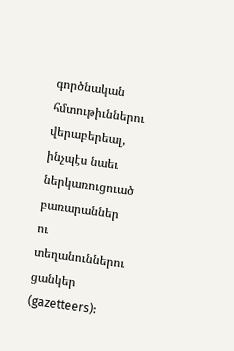գործնական հմտութիւններու վերաբերեալ, ինչպէս նաեւ ներկառուցուած բառարաններ ու տեղանուններու ցանկեր (gazetteers):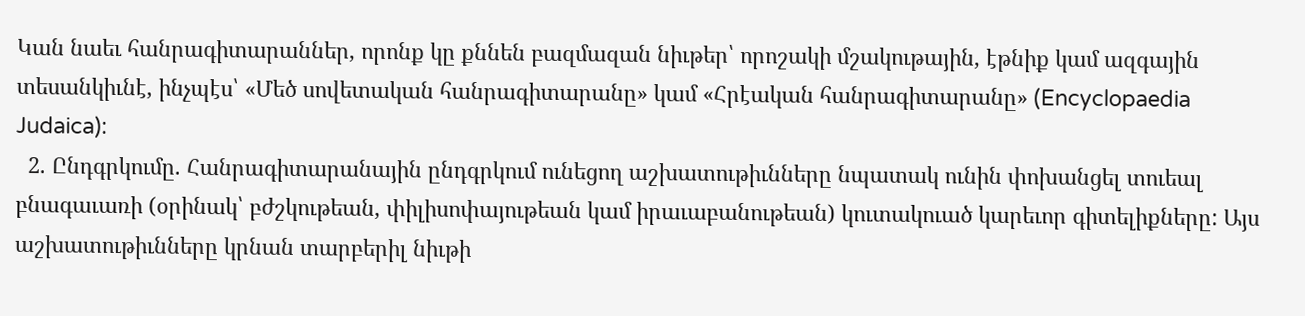Կան նաեւ հանրագիտարաններ, որոնք կը քննեն բազմազան նիւթեր՝ որոշակի մշակութային, էթնիք կամ ազգային տեսանկիւնէ, ինչպէս՝ «Մեծ սովետական հանրագիտարանը» կամ «Հրէական հանրագիտարանը» (Encyclopaedia Judaica):
  2. Ընդգրկումը. Հանրագիտարանային ընդգրկում ունեցող աշխատութիւնները նպատակ ունին փոխանցել տուեալ բնագաւառի (օրինակ՝ բժշկութեան, փիլիսոփայութեան կամ իրաւաբանութեան) կուտակուած կարեւոր գիտելիքները: Այս աշխատութիւնները կրնան տարբերիլ նիւթի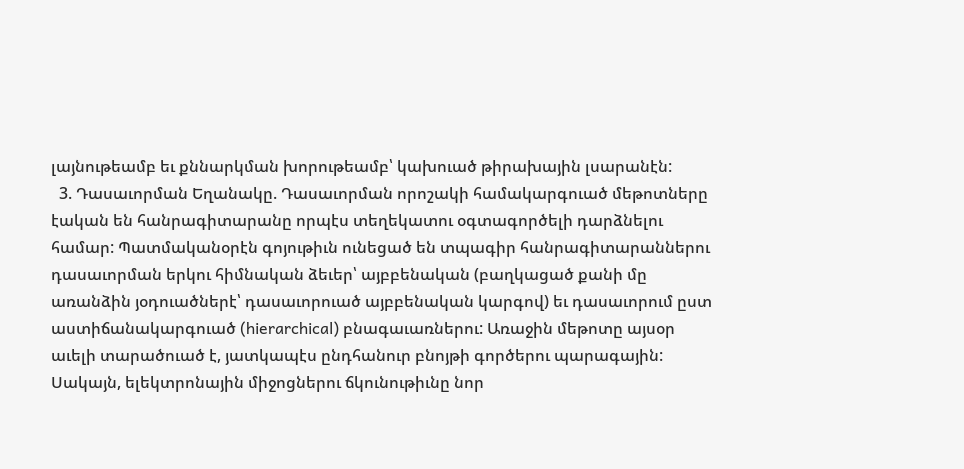լայնութեամբ եւ քննարկման խորութեամբ՝ կախուած թիրախային լսարանէն:
  3. Դասաւորման Եղանակը. Դասաւորման որոշակի համակարգուած մեթոտները էական են հանրագիտարանը որպէս տեղեկատու օգտագործելի դարձնելու համար: Պատմականօրէն գոյութիւն ունեցած են տպագիր հանրագիտարաններու դասաւորման երկու հիմնական ձեւեր՝ այբբենական (բաղկացած քանի մը առանձին յօդուածներէ՝ դասաւորուած այբբենական կարգով) եւ դասաւորում ըստ աստիճանակարգուած (hierarchical) բնագաւառներու: Առաջին մեթոտը այսօր աւելի տարածուած է, յատկապէս ընդհանուր բնոյթի գործերու պարագային: Սակայն, ելեկտրոնային միջոցներու ճկունութիւնը նոր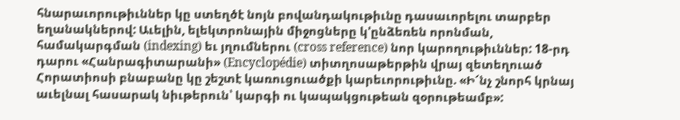հնարաւորութիւններ կը ստեղծէ նոյն բովանդակութիւնը դասաւորելու տարբեր եղանակներով: Աւելին, ելեկտրոնային միջոցները կ'ընձեռեն որոնման, համակարգման (indexing) եւ յղումներու (cross reference) նոր կարողութիւններ: 18-րդ դարու «Հանրագիտարանի» (Encyclopédie) տիտղոսաթերթին վրայ զետեղուած Հորատիոսի բնաբանը կը շեշտէ կառուցուածքի կարեւորութիւնը. «Ի՜նչ շնորհ կրնայ աւելնալ հասարակ նիւթերուն՝ կարգի ու կապակցութեան զօրութեամբ»: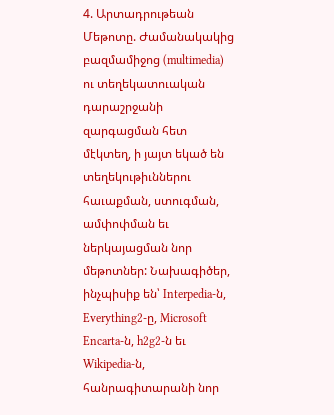4. Արտադրութեան Մեթոտը. Ժամանակակից բազմամիջոց (multimedia) ու տեղեկատուական դարաշրջանի զարգացման հետ մէկտեղ, ի յայտ եկած են տեղեկութիւններու հաւաքման, ստուգման, ամփոփման եւ ներկայացման նոր մեթոտներ: Նախագիծեր, ինչպիսիք են՝ Interpedia-ն, Everything2-ը, Microsoft Encarta-ն, h2g2-ն եւ Wikipedia-ն, հանրագիտարանի նոր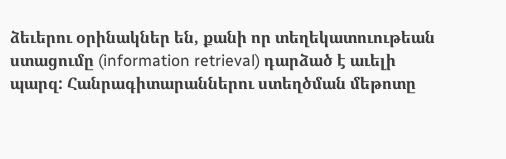ձեւերու օրինակներ են, քանի որ տեղեկատուութեան ստացումը (information retrieval) դարձած է աւելի պարզ: Հանրագիտարաններու ստեղծման մեթոտը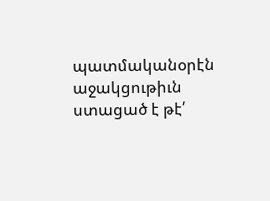պատմականօրէն աջակցութիւն ստացած է թէ՛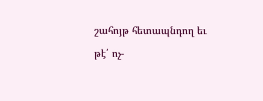շահոյթ հետապնդող եւ թէ՛ ոչ-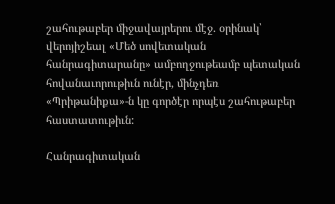շահութաբեր միջավայրերու մէջ. օրինակ՝ վերոյիշեալ «Մեծ սովետական հանրագիտարանը» ամբողջութեամբ պետական հովանաւորութիւն ունէր, մինչդեռ «Պրիթանիքա»-ն կը գործէր որպէս շահութաբեր հաստատութիւն:

Հանրագիտական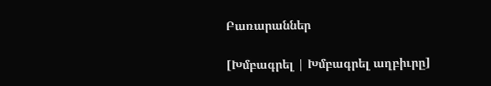Բառարաններ

[Խմբագրել | Խմբագրել աղբիւրը]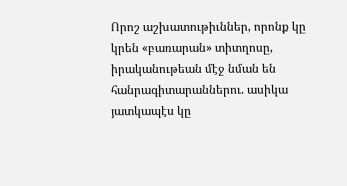Որոշ աշխատութիւններ, որոնք կը կրեն «բառարան» տիտղոսը, իրականութեան մէջ նման են հանրագիտարաններու. ասիկա յատկապէս կը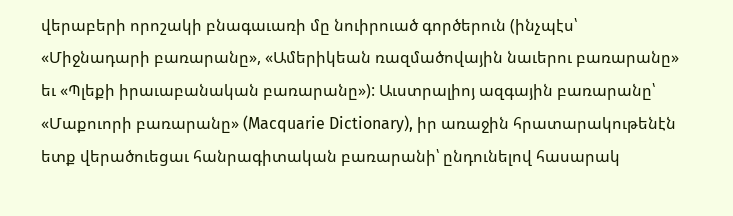վերաբերի որոշակի բնագաւառի մը նուիրուած գործերուն (ինչպէս՝ «Միջնադարի բառարանը», «Ամերիկեան ռազմածովային նաւերու բառարանը» եւ «Պլեքի իրաւաբանական բառարանը»): Աւստրալիոյ ազգային բառարանը՝ «Մաքուորի բառարանը» (Macquarie Dictionary), իր առաջին հրատարակութենէն ետք վերածուեցաւ հանրագիտական բառարանի՝ ընդունելով հասարակ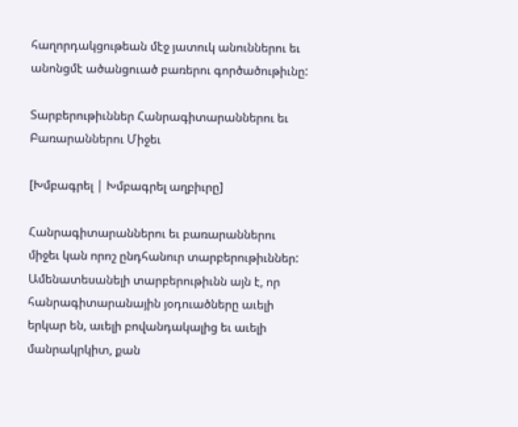հաղորդակցութեան մէջ յատուկ անուններու եւ անոնցմէ ածանցուած բառերու գործածութիւնը:

Տարբերութիւններ Հանրագիտարաններու եւ Բառարաններու Միջեւ

[Խմբագրել | Խմբագրել աղբիւրը]

Հանրագիտարաններու եւ բառարաններու միջեւ կան որոշ ընդհանուր տարբերութիւններ: Ամենատեսանելի տարբերութիւնն այն է, որ հանրագիտարանային յօդուածները աւելի երկար են, աւելի բովանդակալից եւ աւելի մանրակրկիտ, քան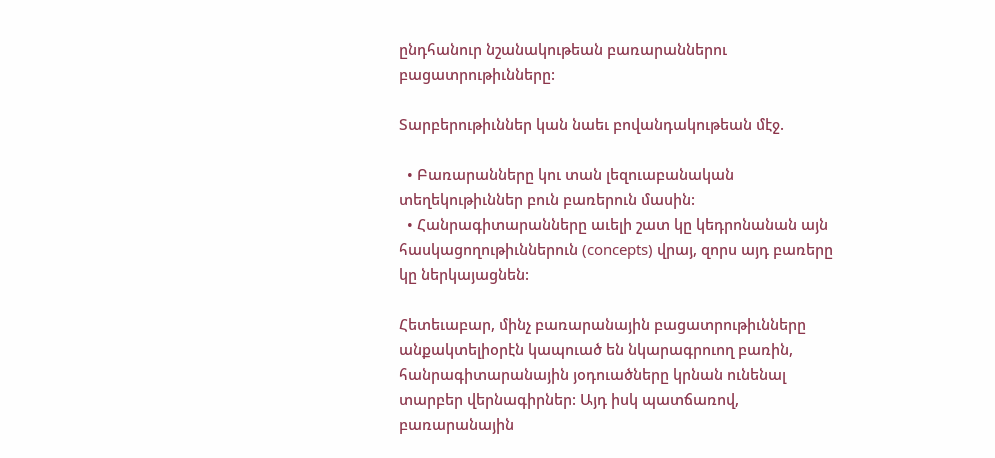ընդհանուր նշանակութեան բառարաններու բացատրութիւնները:

Տարբերութիւններ կան նաեւ բովանդակութեան մէջ.

  • Բառարանները կու տան լեզուաբանական տեղեկութիւններ բուն բառերուն մասին:
  • Հանրագիտարանները աւելի շատ կը կեդրոնանան այն հասկացողութիւններուն (concepts) վրայ, զորս այդ բառերը կը ներկայացնեն:

Հետեւաբար, մինչ բառարանային բացատրութիւնները անքակտելիօրէն կապուած են նկարագրուող բառին, հանրագիտարանային յօդուածները կրնան ունենալ տարբեր վերնագիրներ: Այդ իսկ պատճառով, բառարանային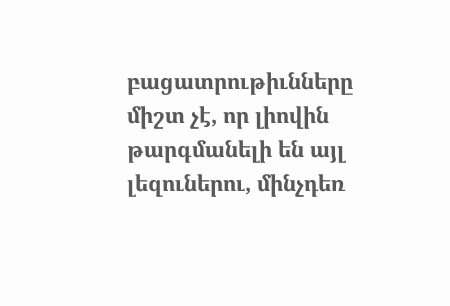բացատրութիւնները միշտ չէ, որ լիովին թարգմանելի են այլ լեզուներու, մինչդեռ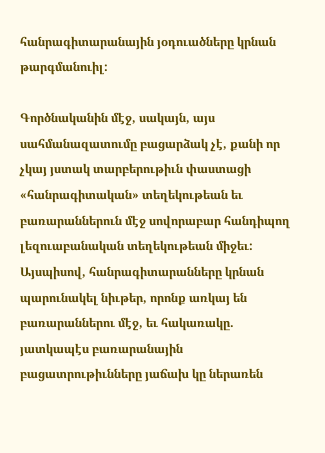հանրագիտարանային յօդուածները կրնան թարգմանուիլ:

Գործնականին մէջ, սակայն, այս սահմանազատումը բացարձակ չէ, քանի որ չկայ յստակ տարբերութիւն փաստացի «հանրագիտական» տեղեկութեան եւ բառարաններուն մէջ սովորաբար հանդիպող լեզուաբանական տեղեկութեան միջեւ: Այսպիսով, հանրագիտարանները կրնան պարունակել նիւթեր, որոնք առկայ են բառարաններու մէջ, եւ հակառակը. յատկապէս բառարանային բացատրութիւնները յաճախ կը ներառեն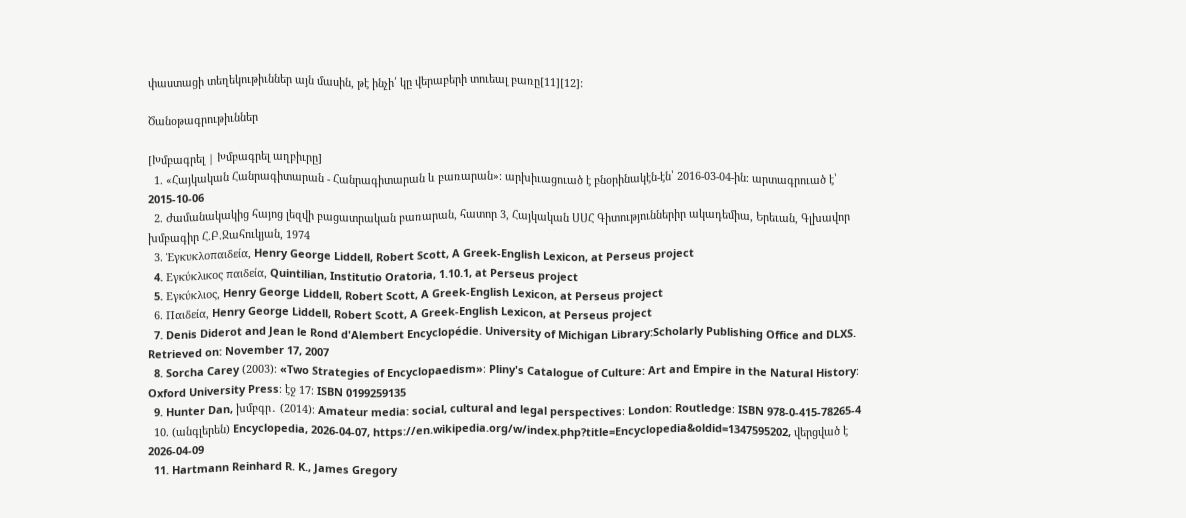փաստացի տեղեկութիւններ այն մասին, թէ ինչի՛ կը վերաբերի տուեալ բառը[11][12]:

Ծանօթագրութիւններ

[Խմբագրել | Խմբագրել աղբիւրը]
  1. «Հայկական Հանրագիտարան - Հանրագիտարան և բառարան»։ արխիւացուած է բնօրինակէն-էն՝ 2016-03-04-ին։ արտագրուած է՝ 2015-10-06
  2. Ժամանակակից հայոց լեզվի բացատրական բառարան, հատոր 3, Հայկական ՍՍՀ Գիտություններիր ակադեմիա, Երեւան, Գլխավոր խմբագիր Հ.Բ.Ջահուկյան, 1974
  3. Ἐγκυκλοπαιδεία, Henry George Liddell, Robert Scott, A Greek-English Lexicon, at Perseus project
  4. Eγκύκλικος παιδεία, Quintilian, Institutio Oratoria, 1.10.1, at Perseus project
  5. Eγκύκλιος, Henry George Liddell, Robert Scott, A Greek-English Lexicon, at Perseus project
  6. Παιδεία, Henry George Liddell, Robert Scott, A Greek-English Lexicon, at Perseus project
  7. Denis Diderot and Jean le Rond d'Alembert Encyclopédie. University of Michigan Library:Scholarly Publishing Office and DLXS. Retrieved on: November 17, 2007
  8. Sorcha Carey (2003)։ «Two Strategies of Encyclopaedism»։ Pliny's Catalogue of Culture: Art and Empire in the Natural History։ Oxford University Press։ էջ 17։ ISBN 0199259135
  9. Hunter Dan, խմբգր․ (2014)։ Amateur media: social, cultural and legal perspectives։ London: Routledge։ ISBN 978-0-415-78265-4
  10. (անգլերեն) Encyclopedia, 2026-04-07, https://en.wikipedia.org/w/index.php?title=Encyclopedia&oldid=1347595202, վերցված է 2026-04-09
  11. Hartmann Reinhard R. K., James Gregory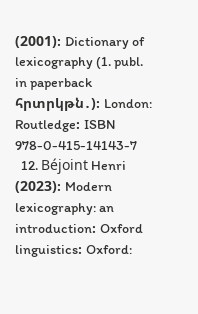(2001)։ Dictionary of lexicography (1. publ. in paperback հրտրկթն․)։ London: Routledge։ ISBN 978-0-415-14143-7
  12. Béjoint Henri (2023)։ Modern lexicography: an introduction։ Oxford linguistics։ Oxford: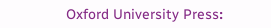Oxford University Press։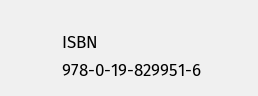ISBN 978-0-19-829951-6